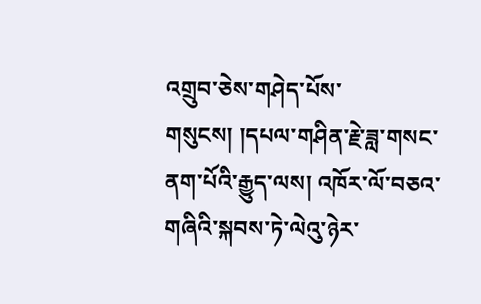འགྲུབ་ཅེས་གཤེད་པོས་གསུངས། །དཔལ་གཤིན་རྗེ་ཟླ་གསང་ནག་པོའི་རྒྱུད་ལས། འཁོར་ལོ་བཅའ་གཞིའི་སྐབས་ཏེ་ལེའུ་ཉེར་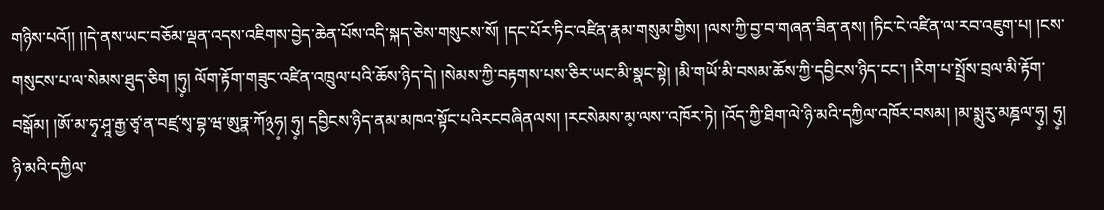གཉིས་པའོ།། །།དེ་ནས་ཡང་བཅོམ་ལྡན་འདས་འཇིགས་བྱེད་ཆེན་པོས་འདི་སྐད་ཅེས་གསུངས་སོ། །དང་པོར་ཏིང་འཛིན་རྣམ་གསུམ་གྱིས། །ལས་ཀྱི་བྱ་བ་གཞན་ཟིན་ནས། །ཏིང་ངེ་འཛིན་ལ་རབ་འཇུག་པ། །ངས་གསུངས་པ་ལ་སེམས་ཐུད་ཅིག །ཧུ༷། ལོག་རྟོག་གཟུང་འཛིན་འཁྲུལ་པའི་ཆོས་ཉིད་དེ། །སེམས་ཀྱི་བརྟགས་པས་ཅིར་ཡང་མི་སྣང་སྟེ། །མི་གཡོ་མི་བསམ་ཆོས་ཀྱི་དབྱིངས་ཉིད་ངང་། །རིག་པ་སྤྲོས་བྲལ་མི་རྟོག་བསྒོམ། །ཨོ་མ་ཧྭ་ཤཱ་རྒྱ་ཙྭ་ན་བཛྲ་སྭ་བྷ་ཝ་ཨུཏྣ་ཀོ྅ཧ༷། ཧུ༷། དབྱིངས་ཉིད་ནམ་མཁའ་སྟོང་པའིརངབཞིནལས། །རངསེམས་མ༷་ལས་་འཁོར་ཏེ། །འོད་ཀྱི་ཐིག་ལེ་ཉི་མའི་དཀྱིལ་འཁོར་བསམ། །མ་སྨུརུ་མཎྜལ་ཧུ༷། ཧུ༷། ཉི་མའི་དཀྱིལ་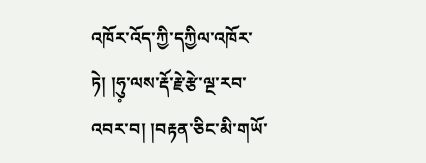འཁོར་འོད་ཀྱི་དཀྱིལ་འཁོར་ཏེ། །ཧུ༷་ལས་རྡོ་རྗེ་རྩེ་ལྔ་རབ་འབར་བ། །བརྟན་ཅིང་མི་གཡོ་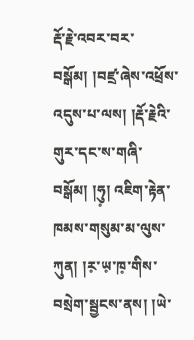རྡོ་རྗེ་འབར་བར་བསྒོམ། །བཛྲ་ཞེས་འཕྲོས་འདུས་པ་ལས། །རྡོ་རྗེའི་གུར་དང་ས་གཞི་བསྒོམ། །ཧུ༷། འཇིག་རྟེན་ཁམས་གསུམ་མ་ལུས་ཀུན། །ར༷་ཡ༷་ཁ༷་གིས་བསྲེག་སྦྱངས་ནས། །ཡེ་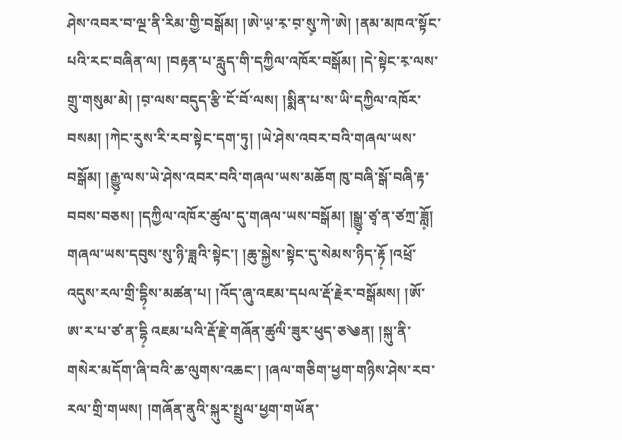ཤེས་འབར་བ་ལྔ་ནི་རིམ་གྱི་བསྒོམ། །ཨེ་ཡ༷་ར༷་བ༷་སུ༷་ཀེ་ཨེ། །ནམ་མཁའ་སྟོང་པའི་རང་བཞིན་ལ། །བརྟན་པ་རླུད་གི་དཀྱིལ་འཁོར་བསྒོམ། །དེ་སྟེང་ར༷་ལས་གྲུ་གསུམ་མེ། །བ༷་ལས་བདུད་རྩི་ངོ་བོ་ལས། །སྨིན་པ་ས་ཡི་དཀྱིལ་འཁོར་བསམ། །ཀེང་རུས་རི་རབ་སྟེང་དག་ཏུ། །ཡེ་ཤེས་འབར་བའི་གཞལ་ཡས་བསྒོམ། །རྒྱུ༷་ལས་ཡེ་ཤེས་འབར་བའི་གཞལ་ཡས་མཆོག ཁུ་བཞི་སྒོ་བཞི་རྟ་བབས་བཅས། །དཀྱིལ་འཁོར་ཚུལ་དུ་གཞལ་ཡས་བསྒོམ། །སྒྱུ༷་ཙྭ་ན་ཙཀྲ་ཟློ༷། གཞལ་ཡས་དབུས་སུ་ཉི་ཟླའི་སྟེང་། །ཆུ་སྐྱེས་སྟེང་དུ་སེམས་ཉིད་རྟོ༷ །འཕྲོ་འདུས་རལ་གྲི་དྷི༷ས་མཚན་པ། །འོད་ཞུ་འཇམ་དཔལ་རྡོ་རྗེར་བསྒོམས། །ཨོ་ཨ་ར་པ་ཙ་ན་དྷི༷ འཇམ་པའི་རྡོ་རྗེ་གཞོན་ཚུལི་ཟུར་ཕུད་ཅ༄ན། །སྐུ་ནི་གསེར་མདོག་ཞི་བའི་ཆ་ལུགས་འཆང་། །ཞལ་གཅིག་ཕྱག་གཉིས་ཤེས་རབ་རལ་གྲི་གཡས། །གཞོན་ནུའི་སྐུར་སྤྲུལ་ཕྱག་གཡོན་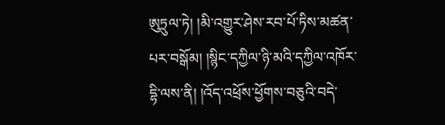ཨུཏྲུལ་ཏེ། །མི་འགྱུར་ཤེས་རབ་པོ་ཏིས་མཚན་པར་བསྒོམ། །སྙིང་དཀྱིལ་ཉི་མའི་དཀྱིལ་འཁོར་དྷི་ལས་ནི། །འོད་འཕྲོས་ཕྱོགས་བཅུའི་བདེ་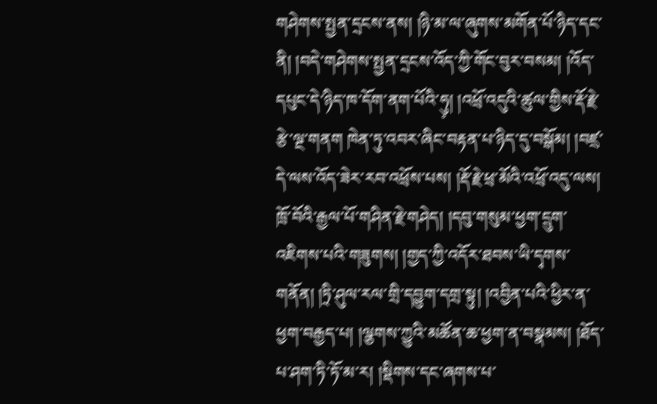གཤེགས་སྤྱན་དྲངས་ནས། །ཉི་མ་ལ་ཞུགས་མགོན་པོ་ཉིད་དང་ནི། །བདེ་གཤེགས་སྤྱན་དྲངས་འོད་ཀྱི་གོང་བུར་བསམ། །འོད་དཔུང་དེ་ཉིད་ཁ་དོག་ནག་པོའི་ཧུ༷། །འཕྲོ་འདུའི་ཚུལ་གྱིས་རྡོ་རྗེ་རྩེ་ལྔ་གནག ཁེན་ཏུ་འབར་ཞིང་བརྟན་པ་ཉིད་དུ་བསྒོམ། །བཛྲ་དེ་ལས་འོད་ཟེར་རབ་འཕྲོས་པས། །རྡོ་རྗེ་ཕྲ་མོའི་འཕྲོ་འདུ་ལས། ཁྲོ་བོའི་རྒྱལ་པོ་གཤིན་རྗེ་གཤེད། །དབུ་གསུམ་ཕྱག་དྲུག་འཇིགས་པའི་གཟུགས། །གྱད་ཀྱི་འདོར་ཐབས་ཡི་དྭགས་གནོན། །ཏྲི་ཤུལ་རལ་གྲི་དབྱུག་དགྲ་སྟུ། །འབྱིན་པའི་ཕྱིར་ན་ཕྱག་བརྒྱད་པ། །ལྕགས་ཀྱུའི་མཚོན་ཆ་ཕྱག་ན་བསྣམས། །ཐོད་པ་ཤག་ཏི་ཏོ་མ་ར། །སྡིགས་དང་ཞགས་པ་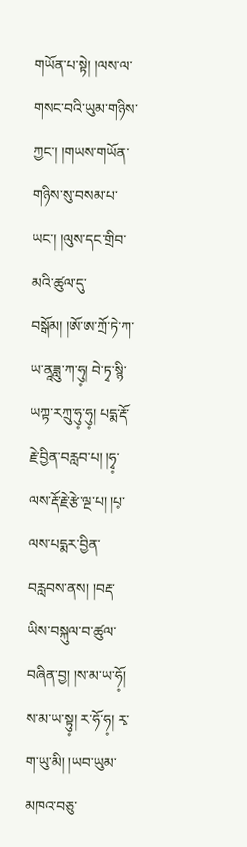གཡོན་པ་སྟེ། །ལས་ལ་གསང་བའི་ཡུམ་གཉིས་ཀྱང་། །གཡས་གཡོན་གཉིས་སུ་བསམ་པ་ཡང་། །ལུས་དང་གྲིབ་མའི་ཚུལ་དུ་བསྒོམ། །ཨོ་ཨ་ཀྲོ་ཏེ་ཀ་ཡ་ནཱཟླུ་ཀ་ཧུ༷། བེ་ཏྭ་སྙི་ཡཀྟ་རཀྲུ་ཧུ༷་ཧུ༷། པདྨ་རྡོ་རྗེ་བྱིན་བརླབ་པ། །ཧྭ༷་ལས་རྡོ་རྗེ་རྩེ་ལྔ་པ། །པ༷་ལས་པདྨར་བྱིན་བརླབས་ནས། །བརྡ་ཡིས་བསྐུལ་བ་ཚུལ་བཞིན་བྱ། །ས་མ་ཡ་ཧོ༷། ས་མ་ཡ་སྟུ༷། ར་ཧོ་ཧ༷། རྭ་ག་ཡུ་མི། །ཡབ་ཡུམ་མཁའ་བཅུ་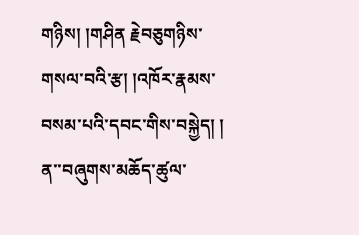གཉིས། །གཤིན རྗེབཅུགཉིས་གསལ་བའི་རྩ། །འཁོར་རྣམས་བསམ་པའི་དབང་གིས་བསྐྱེད། ། ན་་བཞུགས་མཆོད་ཚུལ་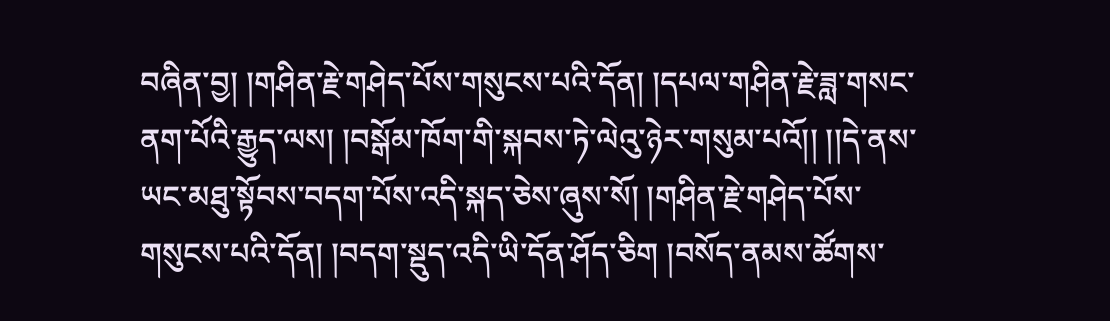བཞིན་བྱ། །གཤིན་རྗེ་གཤེད་པོས་གསུངས་པའི་དོན། །དཔལ་གཤིན་རྗེ་ཟླ་གསང་ནག་པོའི་རྒྱུད་ལས། །བསྒོམ་ཁོག་གི་སྐབས་ཏེ་ལེའུ་ཉེར་གསུམ་པའོ།། །།དེ་ནས་ཡང་མཐུ་སྟོབས་བདག་པོས་འདི་སྐད་ཅེས་ཞུས་སོ། །གཤིན་རྗེ་གཤེད་པོས་གསུངས་པའི་དོན། །བདག་སྡུད་འདི་ཡི་དོན་ཤོད་ཅིག །བསོད་ནམས་ཚོགས་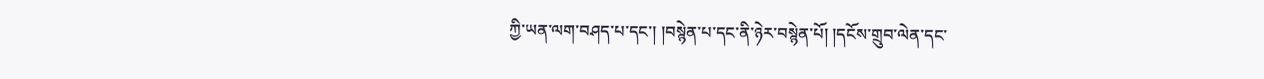ཀྱི་ཡན་ལག་བཤད་པ་དང་། །བསྙེན་པ་དང་ནི་ཉེར་བསྙེན་པོ། །དངོས་གྲུབ་ལེན་དང་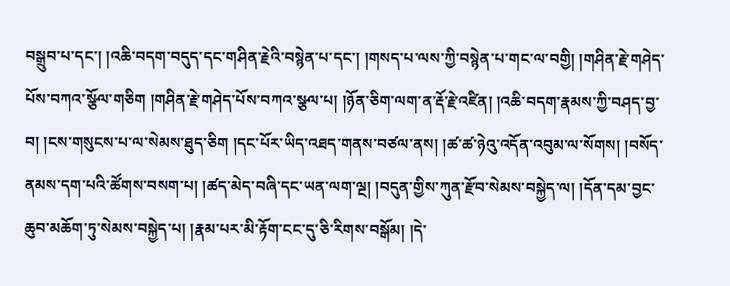བསྒྲུབ་པ་དང་། །འཆི་བདག་བདུད་དང་གཤིན་རྗེའི་བསྙེན་པ་དང་། །གསད་པ་ལས་ཀྱི་བསྙེན་པ་གང་ལ་བགྱི། །གཤིན་རྗེ་གཤེད་པོས་བཀའ་སྩོལ་གཅིག །གཤིན་རྗེ་གཤེད་པོས་བཀའ་སྩལ་པ། །ཉོན་ཅིག་ལག་ན་རྡོ་རྗེ་འཛིན། །འཆི་བདག་རྣམས་ཀྱི་བཤད་བྱ་བ། །ངས་གསུངས་པ་ལ་སེམས་ཐུད་ཅིག །དང་པོར་ཡིད་འཐད་གནས་བཙལ་ནས། །ཚ་ཚ་ཉེའུ་འདོན་འབུམ་ལ་སོགས། །བསོད་ནམས་དག་པའི་ཚོགས་བསག་པ། །ཚད་མེད་བཞི་དང་ཡན་ལག་ལྔ། །བདུན་གྱིས་ཀུན་རྫོབ་སེམས་བསྐྱེད་ལ། །དོན་དམ་བྱང་ཆུབ་མཆོག་ཏུ་སེམས་བསྐྱེད་པ། །རྣམ་པར་མི་རྟོག་ངང་དུ་ཅི་རིགས་བསྒོམ། །དེ་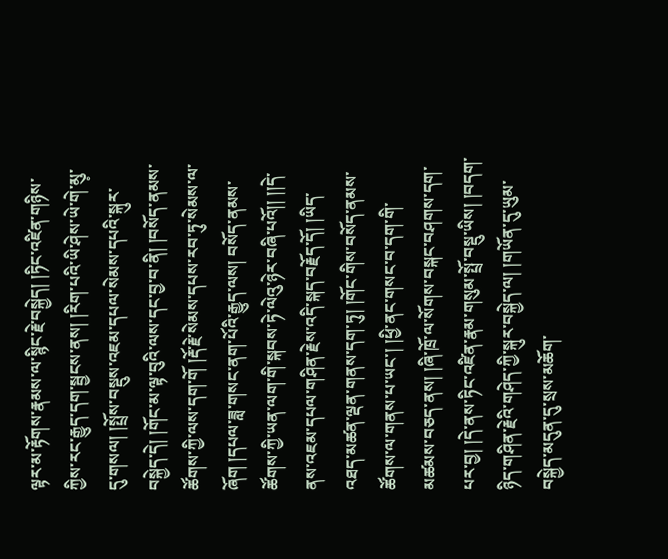ལྟར་མ་རྟོགས་རྣམས་ལ་སྙིང་རྗེ་བསྐྱེད། །ཏིང་འཛིན་གཉིས་ཀྱིས་རང་རྒྱུད་དག་སྦྱངས་ནས། །རིག་པའི་ཡི་ཤེས་ཡེ་གེ་མུ༷་དུ་གསལ། །སྤྲོས་བསྡུས་འཇམ་དཔལ་སེམས་དཔའི་སྐུར་བསྐྱེད་དེ། །གོང་མ་ལྟ་བུའི་ལས་དང་བྱ་བ་ནི། །བསོད་ནམས་ཚོགས་ཀྱི་ལས་དག་གོ །རྡོ་རྗེ་སེམས་དཔས་རབ་ཏུ་སེམས་ལ་ཞོག །དཔལ་ཟླ་གསང་ནག་པོའི་རྒྱུད་ལས། བསོད་ནམས་ཚོགས་ཀྱི་ཡན་ལག་གི་སྐབས་ཏེ་ལེའུ་ཉེར་བཞི་པའོ།། །།དེ་ནས་འཇམ་དཔལ་གཤིན་རྗེས་འདི་སྐད་བརྗོད་དོ། །ཡིད་འཐད་མཚན་ལྡན་གནས་དག་ཏུ། །གོང་གིས་བསོད་ནམས་ཚོགས་ལ་གནས་པ་ཡང་། །ཕྱི་ནང་གསང་བ་དག་གི་མཚམས་བཅད་ནས། །ཞི་ཁྲོ་ལ་སོགས་བསྐང་བཤགས་དག་པར་བྱ། །དེ་ནས་ཏིང་འཛིན་རྣམ་གསུམ་སྤྲོ་བསྡུ་ཡིས། །བདག་ཉིད་གཤིན་རྗེའི་གཤེད་ཀྱི་སྐུར་བསྐྱེད་ལ། །གཡོན་དུ་ཡུམ་བསྐྱེད་མདུན་དུ་སྲས་མཆོག་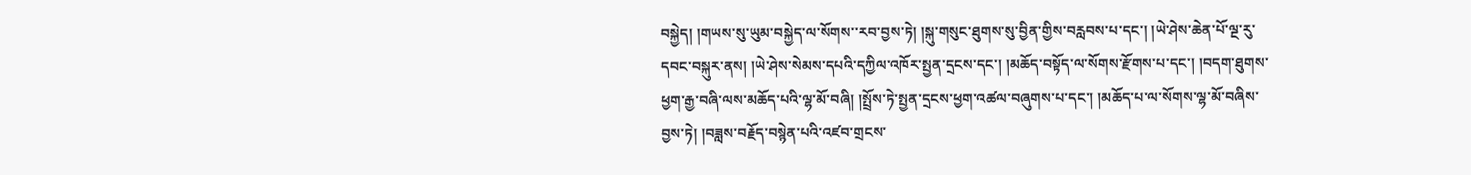བསྐྱེད། །གཡས་སུ་ཡུམ་བསྐྱེད་ལ་སོགས་་རབ་བྱས་ཏེ། །སྐུ་གསུང་ཐུགས་སུ་བྱིན་གྱིས་བརླབས་པ་དང་། །ཡེ་ཤེས་ཆེན་པོ་ལྔ་རུ་དབང་བསྐུར་ནས། །ཡེ་ཤེས་སེམས་དཔའི་དཀྱིལ་འཁོར་སྤྱན་དྲངས་དང་། །མཆོད་བསྟོད་ལ་སོགས་རྫོགས་པ་དང་། །བདག་ཐུགས་ཕྱག་རྒྱ་བཞི་ལས་མཆོད་པའི་ལྷ་མོ་བཞི། །སྤྲོས་ཏེ་སྤྱན་དྲངས་ཕྱག་འཚལ་བཞུགས་པ་དང་། །མཆོད་པ་ལ་སོགས་ལྷ་མོ་བཞིས་བྱས་ཏེ། །བཟླས་བརྗོད་བསྙེན་པའི་འཛབ་གྲངས་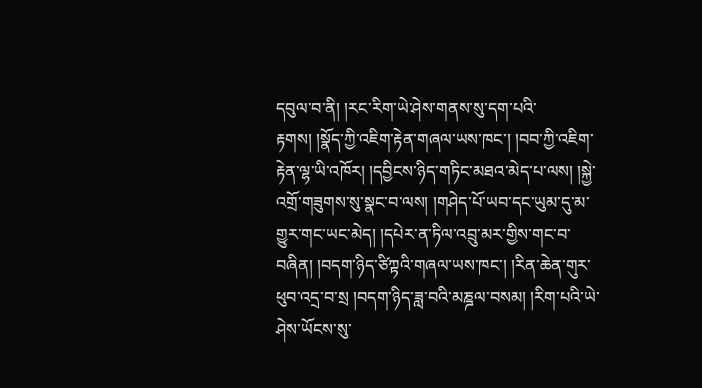དབུལ་བ་ནི། །རང་རིག་ཡེ་ཤེས་གནས་སུ་དག་པའི་རྟགས། །སྣོད་ཀྱི་འཇིག་རྟེན་གཞལ་ཡས་ཁང་། །བབ་ཀྱི་འཇིག་རྟེན་ལྷ་ཡི་འཁོར། །དབྱིངས་ཉིད་གཏིང་མཐའ་མེད་པ་ལས། །སྐྱེ་འགྲོ་གཟུགས་སུ་སྣང་བ་ལས། །གཤེད་པོ་ཡབ་དང་ཡུམ་དུ་མ་གྱུར་གང་ཡང་མེད། །དཔེར་ན་ཏིལ་འབྲུ་མར་གྱིས་གང་བ་བཞིན། །བདག་ཉིད་ཙིཀྟའི་གཞལ་ཡས་ཁང་། །རིན་ཆེན་གུར་ཕུབ་འདྲ་བ་སྲ །བདག་ཉིད་ཟླ་བའི་མཎྜལ་བསམ། །རིག་པའི་ཡེ་ཤེས་ཡོངས་སུ་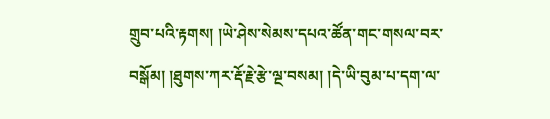གྲུབ་པའི་རྟགས། །ཡེ་ཤེས་སེམས་དཔའ་ཚོན་གང་གསལ་བར་བསྒོམ། །ཐུགས་ཀར་རྡོ་རྗེ་རྩེ་ལྔ་བསམ། །དེ་ཡི་བུམ་པ་དག་ལ་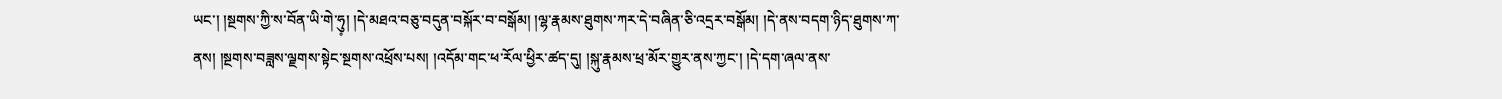ཡང་། །སྔགས་ཀྱི་ས་བོན་ཡི་གེ་ཧུ༷། །དེ་མཐའ་བཅུ་བདུན་བསྐོར་བ་བསྒོམ། །ལྷ་རྣམས་ཐུགས་ཀར་དེ་བཞིན་ཅི་འདྲར་བསྒོམ། །དེ་ནས་བདག་ཉིད་ཐུགས་ཀ་ནས། །སྔགས་བཟླས་ལྗགས་སྟེང་སྔགས་འཕྲོས་པས། །འདོམ་གང་ཕ་རོལ་ཕྱིར་ཚད་དུ། །སྐུ་རྣམས་ཕྲ་མོར་གྱུར་ནས་ཀྱང་། །དེ་དག་ཞལ་ནས་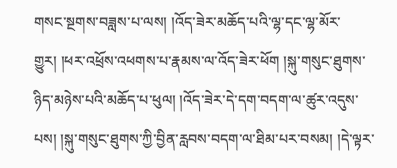གསང་སྔགས་བཟླས་པ་ལས། །འོད་ཟེར་མཆོད་པའི་ལྷ་དང་ལྷ་མོར་གྱུར། །ཕར་འཕྲོས་འཕགས་པ་རྣམས་ལ་འོད་ཟེར་ཕོག །སྐུ་གསུང་ཐུགས་ཉིད་མཉེས་པའི་མཆོད་པ་ཕུལ། །འོད་ཟེར་དེ་དག་བདག་ལ་ཚུར་འདུས་པས། །སྐུ་གསུང་ཐུགས་ཀྱི་བྱིན་རླབས་བདག་ལ་ཐིམ་པར་བསམ། །དེ་ལྟར་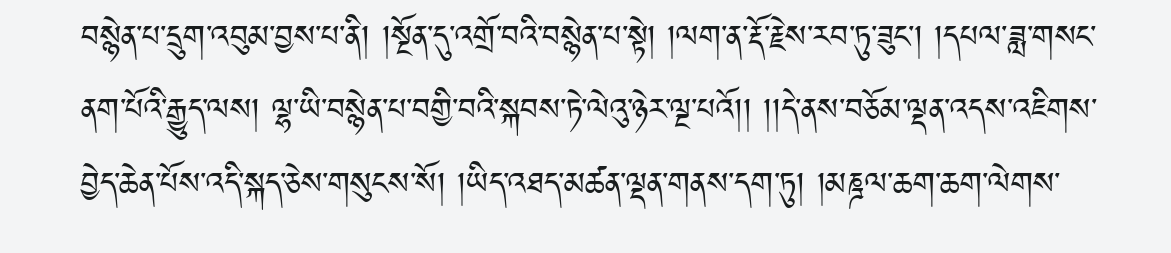བསྙེན་པ་དྲུག་འབུམ་བྱས་པ་ནི། །སྔོན་དུ་འགྲོ་བའི་བསྙེན་པ་སྟེ། །ལག་ན་རྡོ་རྗེས་རབ་ཏུ་ཟུང་། །དཔལ་ཟླ་གསང་ནག་པོའི་རྒྱུད་ལས། ལྷ་ཡི་བསྙེན་པ་བགྱི་བའི་སྐབས་ཏེ་ལེའུ་ཉེར་ལྔ་པའོ།། །།དེ་ནས་བཅོམ་ལྡན་འདས་འཇིགས་བྱེད་ཆེན་པོས་འདི་སྐད་ཅེས་གསུངས་སོ། །ཡིད་འཐད་མཚན་ལྡན་གནས་དག་ཏུ། །མཎྜལ་ཆག་ཆག་ལེགས་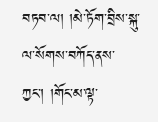བཏབ་ལ། །མེ་ཏོག་བྲིས་སྐུ་ལ་སོགས་བཀོད་ནས་ཀྱང་། །གོང་མ་ལྟ་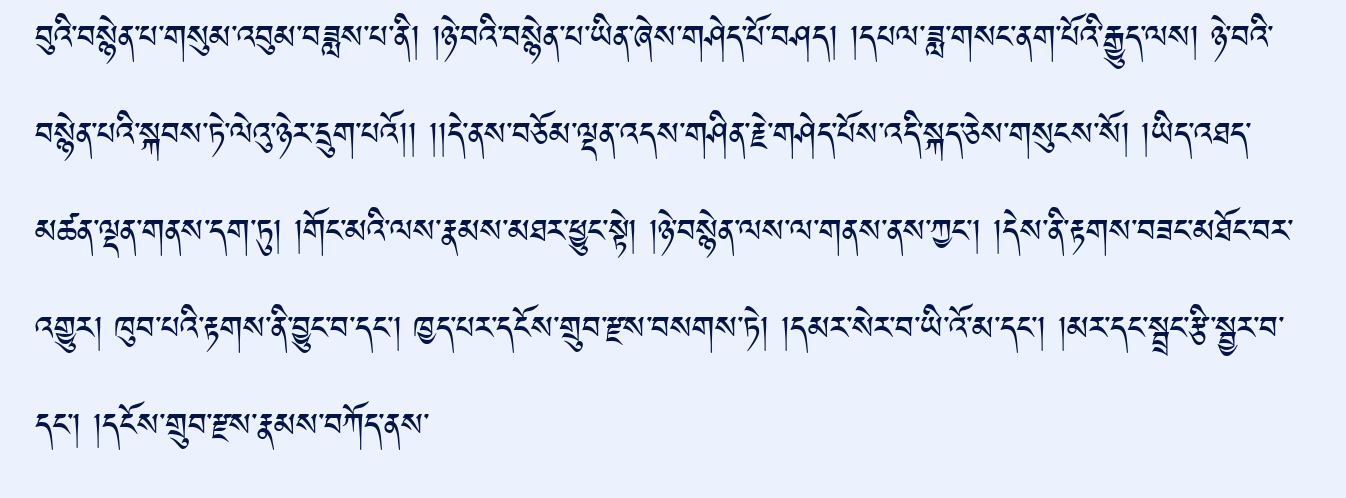བུའི་བསྙེན་པ་གསུམ་འབུམ་བཟླས་པ་ནི། །ཉེ་བའི་བསྙེན་པ་ཡིན་ཞེས་གཤེད་པོ་བཤད། །དཔལ་ཟླ་གསང་ནག་པོའི་རྒྱུད་ལས། ཉེ་བའི་བསྙེན་པའི་སྐབས་ཏེ་ལེའུ་ཉེར་དྲུག་པའོ།། །།དེ་ནས་བཅོམ་ལྡན་འདས་གཤིན་རྗེ་གཤེད་པོས་འདི་སྐད་ཅེས་གསུངས་སོ། །ཡིད་འཐད་མཚན་ལྡན་གནས་དག་ཏུ། །གོང་མའི་ལས་རྣམས་མཐར་ཕྱུང་སྟེ། །ཉེ་བསྙེན་ལས་ལ་གནས་ནས་ཀྱང་། །དེས་ནི་རྟགས་བཟང་མཐོང་བར་འགྱུར། ཁུབ་པའི་རྟགས་ནི་བྱུང་བ་དང་། ཁྱད་པར་དངོས་གྲུབ་རྫས་བསགས་ཏེ། །དམར་སེར་བ་ཡི་འོ་མ་དང་། །མར་དང་སྦྲང་རྩི་སྦྱར་བ་དང་། །དངོས་གྲུབ་རྫས་རྣམས་བཀོད་ནས་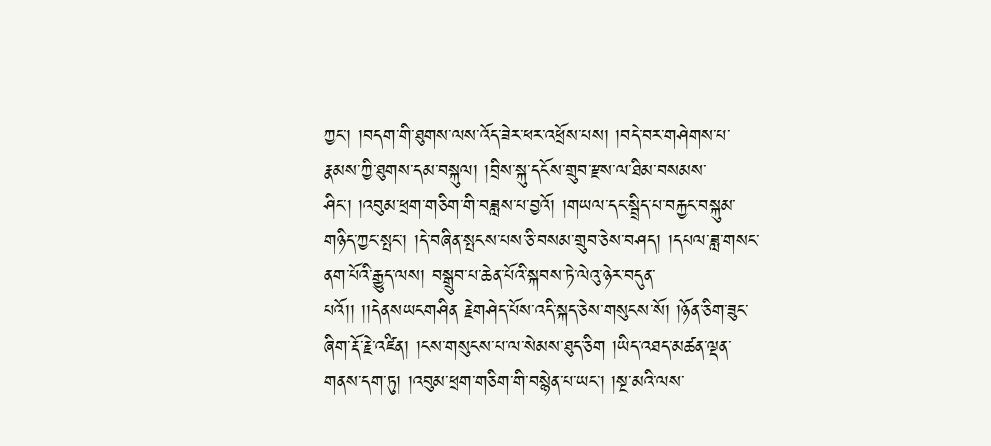ཀྱང་། །བདག་གི་ཐུགས་ལས་འོད་ཟེར་ཕར་འཕྲོས་པས། །བདེ་བར་གཤེགས་པ་རྣམས་ཀྱི་ཐུགས་དམ་བསྐུལ། །བྲིས་སྐུ་དངོས་གྲུབ་རྫས་ལ་ཐིམ་བསམས་ཤིང་། །འབུམ་ཕྲག་གཅིག་གི་བཟླས་པ་བྱའོ། །གཡལ་དང་སྦྲིད་པ་བརྐྱང་བསྐུམ་གཉིད་ཀྱང་སྤང་། །དེ་བཞིན་སྤངས་པས་ཅི་བསམ་གྲུབ་ཅེས་བཤད། །དཔལ་ཟླ་གསང་ནག་པོའི་རྒྱུད་ལས། བསྒྲུབ་པ་ཆེན་པོའི་སྐབས་ཏེ་ལེའུ་ཉེར་བདུན་པའོ།། །།དེནསཡངགཤིན རྗེགཤེད་པོས་འདི་སྐད་ཅེས་གསུངས་སོ། །ཉོན་ཅིག་ཟུང་ཞིག་རྡོ་རྗེ་འཛིན། །ངས་གསུངས་པ་ལ་སེམས་ཐུད་ཅིག །ཡིད་འཐད་མཚན་ལྡན་གནས་དག་ཏུ། །འབུམ་ཕྲག་གཅིག་གི་བསྙེན་པ་ཡང་། །སྔ་མའི་ལས་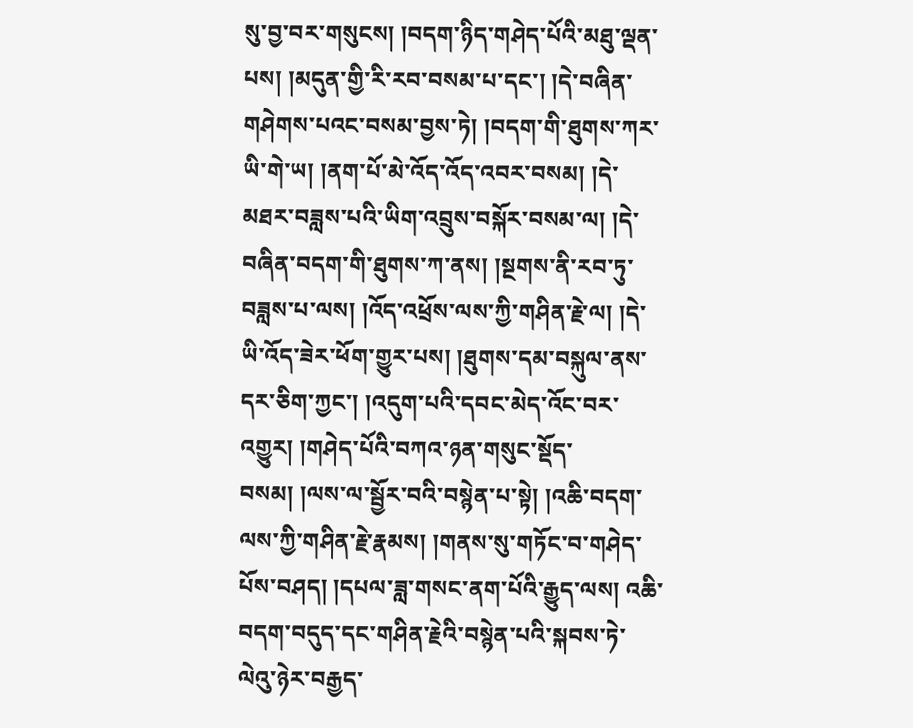སུ་བྱ་བར་གསུངས། །བདག་ཉིད་གཤེད་པོའི་མཐུ་ལྡན་པས། །མདུན་གྱི་རི་རབ་བསམ་པ་དང་། །དེ་བཞིན་གཤེགས་པའང་བསམ་བྱས་ཏེ། །བདག་གི་ཐུགས་ཀར་ཡི་གེ་ཡ། །ནག་པོ་མེ་འོད་འོད་འབར་བསམ། །དེ་མཐར་བཟླས་པའི་ཡིག་འབྲུས་བསྐོར་བསམ་ལ། །དེ་བཞིན་བདག་གི་ཐུགས་ཀ་ནས། །སྔགས་ནི་རབ་ཏུ་བཟླས་པ་ལས། །འོད་འཕྲོས་ལས་ཀྱི་གཤིན་རྗེ་ལ། །དེ་ཡི་འོད་ཟེར་ཕོག་གྱུར་པས། །ཐུགས་དམ་བསྐུལ་ནས་དར་ཅིག་ཀྱང་། །འདུག་པའི་དབང་མེད་འོང་བར་འགྱུར། །གཤེད་པོའི་བཀའ་ཉན་གསུང་སྡོད་བསམ། །ལས་ལ་སྦྱོར་བའི་བསྙེན་པ་སྟེ། །འཆི་བདག་ལས་ཀྱི་གཤིན་རྗེ་རྣམས། །གནས་སུ་གཏོང་བ་གཤེད་པོས་བཤད། །དཔལ་ཟླ་གསང་ནག་པོའི་རྒྱུད་ལས། འཆི་བདག་བདུད་དང་གཤིན་རྗེའི་བསྙེན་པའི་སྐབས་ཏེ་ལེའུ་ཉེར་བརྒྱད་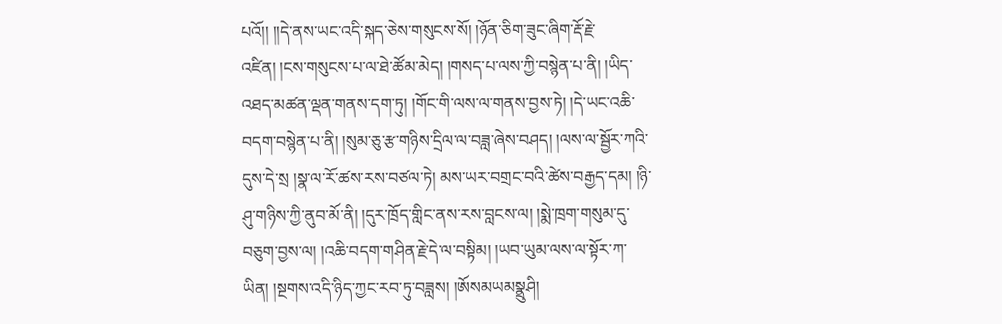པའོ།། །།དེ་ནས་ཡང་འདི་སྐད་ཅེས་གསུངས་སོ། །ཉོན་ཅིག་ཟུང་ཞིག་རྡོ་རྗེ་འཛིན། །ངས་གསུངས་པ་ལ་ཐེ་ཚོམ་མེད། །གསད་པ་ལས་ཀྱི་བསྙེན་པ་ནི། །ཡིད་འཐད་མཚན་ལྡན་གནས་དག་ཏུ། །གོང་གི་ལས་ལ་གནས་བྱས་ཏེ། །དེ་ཡང་འཆི་བདག་བསྙེན་པ་ནི། །སུམ་ཅུ་རྩ་གཉིས་དྲིལ་ལ་བཟླ་ཞེས་བཤད། །ལས་ལ་སྦྱོར་ཀའི་དུས་དེ་སྲ །སྣ་ལ་རོ་ཚས་རས་བཙལ་ཏེ། མས་ཡར་བགྲང་བའི་ཚེས་བརྒྱད་དམ། །ཉི་ཤུ་གཉིས་ཀྱི་ནུབ་མོ་ནི། །དུར་ཁྲོད་གླིང་ནས་རས་བླངས་ལ། །སྨེ་ཁྲག་གསུམ་དུ་བཅུག་བྱས་ལ། །འཆི་བདག་གཤིན་རྗེ་དེ་ལ་བསྟིམ། །ཡབ་ཡུམ་ལས་ལ་སྟོར་ཀ་ཡིན། །སྔགས་འདི་ཉིད་ཀྱང་རབ་ཏུ་བཟླས། །ཨོསམཡམསྣྲུཤི།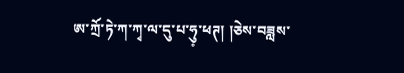ཨ་ཀྲོ་ཏེ་ཀ་ཀྭ་ལ་དུ་པ་ཧུ༷་ཕཊ། །ཅེས་བཟླས་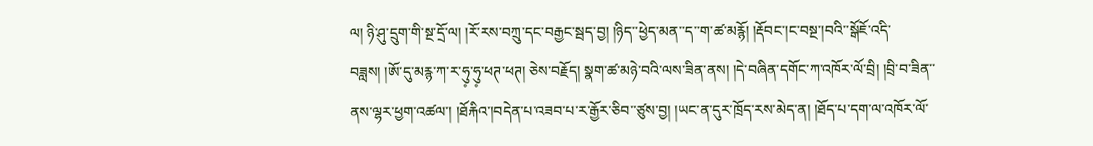ལ། ཉི་ཤུ་དྲུག་གི་སྔ་དྲོ་ལ། །རོ་རས་བཀྲུ་དང་བརྒྱང་སྦད་བྱ། །ཉིད་་ཕྱེད་མན་་ད་་ག་ཚ་མརྙོ། །རྡོབང་།ང་བསྔ་།བའི་་སྒོཇོ་འདི་བཟླས། །ཨོ་དུ་མརྙ་ཀ་ར་ཧུ༷་ཧུ༷་ཕཊ་ཕཊ། ཅེས་བརྗོད། སྣག་ཚ་མཉེ་བའི་ལས་ཟིན་ནས། །དེ་བཞིན་དགོང་ཀ་འཁོར་ལོ་བྲི། །བྲི་བ་ཟིན་་ནས་ལྷར་ཕྱག་འཚལ་། །ཐོརྐིའ་།བདེན་པ་འཟབ་པ་ར་རྒྱོར་ཅིབ་་ཙུས་བྱ། །ཡང་ན་དུར་ཁྲོད་རས་མེད་ན། །ཐོད་པ་དག་ལ་འཁོར་ལོ་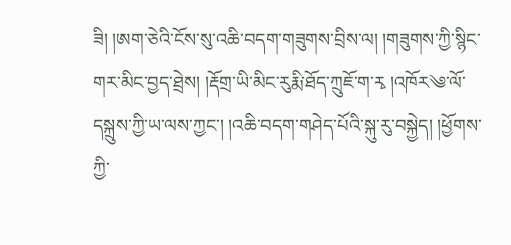ཟི། །ཨག་ཅེའི་ངོས་སུ་འཆི་བདག་གཟུགས་བྲིས་ལ། །གཟུགས་ཀྱི་སྙིང་གར་མིང་བྱད་ཐྲེས། །རྡོགྲ་ཡི་མིང་རུརྨི་ཐོད་ཀྲུཇོ་ག་རྭ །འཁོར༄་ལོ་དསྐྲུས་ཀྱི་ཡ་ལས་ཀྱང་། །འཆི་བདག་གཤེད་པོའི་སྐུ་རུ་བསྐྱེད། །ཕྱོགས་ཀྱི་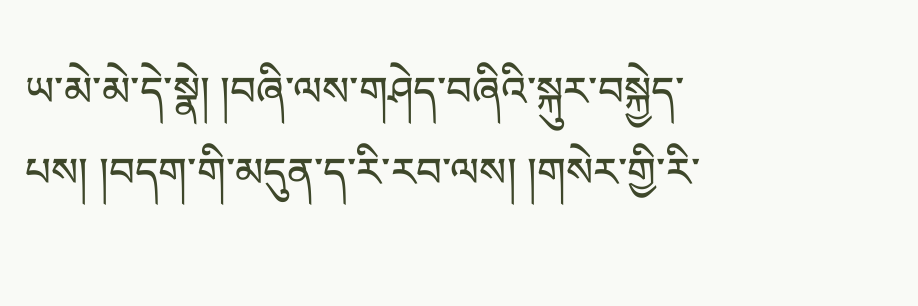ཡ་མེ་མེ་དེ་སྣེ། །བཞི་ལས་གཤེད་བཞིའི་སྐུར་བསྐྱེད་པས། །བདག་གི་མདུན་ད་རི་རབ་ལས། །གསེར་གྱི་རི་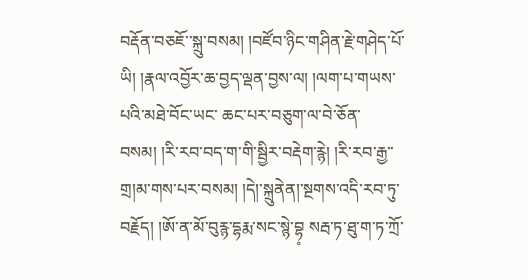བརྡོན་བཅཇོ་་སྐྲུ་བསམ། །བཛོབ་ཉིང་གཤིན་རྗེ་གཤེད་པོ་ཡི། །རྣལ་འབྱོར་ཆ་བྱད་ལྡན་བྱས་ལ། །ལག་པ་གཡས་པའི་མཐེ་བོང་ཡང་ ཆང་པར་བཅུག་ལ་བེ་ཅོན་བསམ། །རི་རབ་བད་ག་གི་སྦྱིར་བརྡེག་རྙེ། །རི་རབ་རྒྱ་་གྲ།མ་གས་པར་བསམ། །དེ།་སྐྲུནེན།་སྔགས་འདི་རབ་ཏུ་བརྗོད། །ཨོ་ན་མོ་བུརྙ་དྷརྨ་སང་སྙེ་བྷ༷ སརྦ་ཏ་ཐུ་ག་ཏ་ཀྲོ་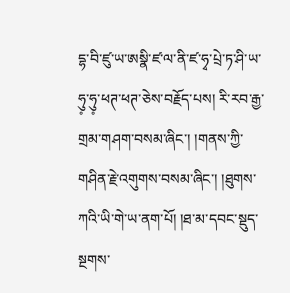དྷ་བི་ཛུ་ཡ་ཨསྣི་ཛ་ལ་ནི་ཛ་ཧྭ་པྲེ་ཏ་ཤི་ཡ་ཧུ༷་ཧུ༷་ཕཊ་ཕཊ་ཅེས་བརྗོད་པས། རི་རབ་རྒྱ་གྲམ་གཤག་བསམ་ཞིང་། །གནས་ཀྱི་གཤིན་རྗེ་འགུགས་བསམ་ཞིང་། །ཐུགས་ཀའི་ཡི་གེ་ཡ་ནག་པོ། །ཐ་མ་དབང་སྡུད་སྔགས་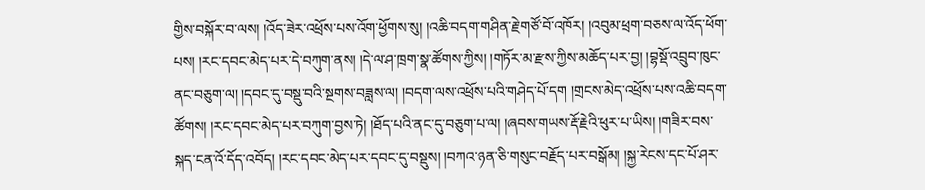གྱིས་བསྐོར་བ་ལས། །འོད་ཟེར་འཕྲོས་པས་འོག་ཕྱོགས་སུ། །འཆི་བདག་གཤིན་རྗེ་གཙོ་བོ་འཁོར། །འབུམ་ཕྲག་བཅས་ལ་འོད་ཕོག་པས། །རང་དབང་མེད་པར་དེ་བཀུག་ནས། །དེ་ལ་ཤ་ཁྲག་སྣ་ཚོགས་ཀྱིས། །གཏོར་མ་རྫས་ཀྱིས་མཆོད་པར་བྱ། །བྷསྡོ་འབྲུབ་ཁུང་ནང་བཅུག་ལ། །དབང་དུ་བསྡུ་བའི་སྔགས་བཟླས་ལ། །བདག་ལས་འཕྲོས་པའི་གཤེད་པོ་དག །གྲངས་མེད་འཕྲོས་པས་འཆི་བདག་ཚོགས། །རང་དབང་མེད་པར་བཀུག་བྱས་ཏེ། །ཐོད་པའི་ནང་དུ་བཅུག་པ་ལ། །ཞབས་གཡས་རྡོ་རྗེའི་ཕུར་པ་ཡིས། །གཟིར་བས་སྐད་ངན་འོ་དོད་འབོད། །རང་དབང་མེད་པར་དབང་དུ་བསྡུས། །བཀའ་ཉན་ཅི་གསུང་བརྗོད་པར་བསྒོམ། །སྐྱ་རེངས་དང་པོ་ཤར་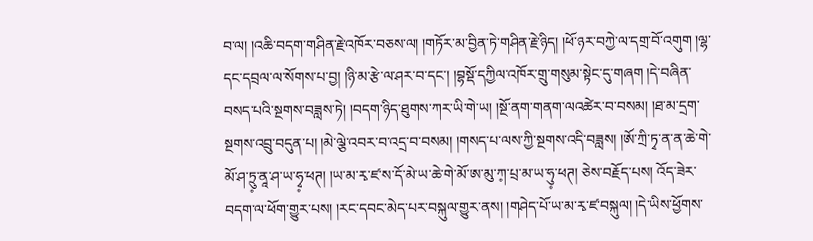བ་ལ། །འཆི་བདག་གཤིན་རྗེ་འཁོར་བཅས་ལ། །གཏོར་མ་བྱིན་ཏེ་གཤིན་རྗེ་ཉིད། །ཕོ་ཉར་བཀྱེ་ལ་དགྲ་བོ་འགུག །ལྷ་དང་དབྲལ་ལ་སོགས་པ་བྱ། །ཉི་མ་རྩེ་ལ་ཤར་བ་དང་། །བྷསྡོ་དཀྱིལ་འཁོར་གྲུ་གསུམ་སྟེང་དུ་གཞག །དེ་བཞིན་བསད་པའི་སྔགས་བཟླས་ཏེ། །བདག་ཉིད་ཐུགས་ཀར་ཡི་གེ་ཡ། །སྔོ་ནག་གནག་ལའཚེར་བ་བསམ། །ཐ་མ་དྲག་སྔགས་འབྲུ་བདུན་པ། །མེ་ལྕེ་འབར་བ་འདྲ་བ་བསམ། །གསད་པ་ལས་ཀྱི་སྔགས་འདི་བཟླས། །ཨོ་ཀྲི་ཏྭ་ན་ན་ཆེ་གེ་མོ་ཤ་ཏྲུ༷་ནཱ་ཤ་ཡ་ཧྭ༷་ཕཊ། །ཡ་མ་རྭ་ཛ་ས་དོ་མེ་ཡ་ཆེ་གེ་མོ་ཨ་མུ་ཀ༷་པྲ་མ་ཡ་ཧུ༷་ཕཊ། ཅེས་བརྗོད་པས། འོད་ཟེར་བདག་ལ་ཕོག་གྱུར་པས། །རང་དབང་མེད་པར་བསྐུལ་གྱུར་ནས། །གཤེད་པོ་ཡ་མ་རྭ་ཛ་བསྐུལ། །དེ་ཡིས་ཕྱོགས་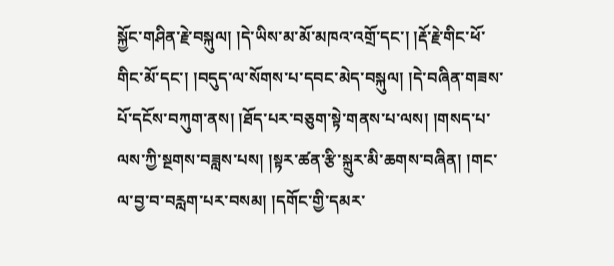སྐྱོང་གཤིན་རྗེ་བསྐུལ། །དེ་ཡིས་མ་མོ་མཁའ་འགྲོ་དང་། །རྡོ་རྗེ་གིང་ཕོ་གིང་མོ་དང་། །བདུད་ལ་སོགས་པ་དབང་མེད་བསྐུལ། །དེ་བཞིན་གཟས་པོ་དངོས་བཀུག་ནས། །ཐོད་པར་བཅུག་སྟེ་གནས་པ་ལས། །གསད་པ་ལས་ཀྱི་སྔགས་བཟླས་པས། །སྟར་ཚན་རྩི་སྐྲུར་མི་ཆགས་བཞིན། །གང་ལ་བྱ་བ་བརླག་པར་བསམ། །དགོང་གྱི་དམར་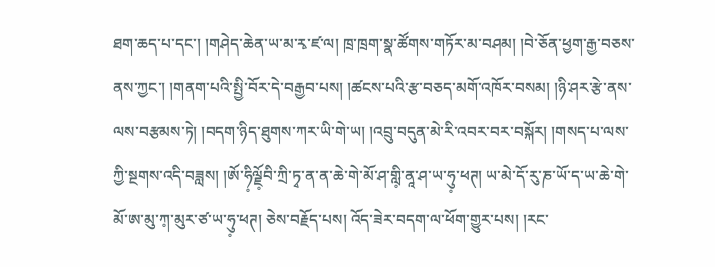ཐག་ཆད་པ་དང་། །གཤེད་ཆེན་ཡ་མ་རྭ་ཛ་ལ། ཁྲ་ཁྲག་སྣ་ཚོགས་གཏོར་མ་བཤམ། །བེ་ཅོན་ཕྱག་རྒྱ་བཅས་ནས་ཀྱང་། །གནག་པའི་སྤྱི་བོར་དེ་བརྒྱབ་པས། །ཚངས་པའི་རྩ་བཅད་མགོ་འཁོར་བསམ། །ཉི་ཤར་རྩེ་ནས་ལས་བརྩམས་ཏེ། །བདག་ཉིད་ཐུགས་ཀར་ཡི་གེ་ཡ། །འབྲུ་བདུན་མེ་རི་འབར་བར་བསྐོར། །གསད་པ་ལས་ཀྱི་སྔགས་འདི་བཟླས། །ཨོ་ཧི༷ལྗོ༷བི་ཀྲི་ཏྭ་ན་ན་ཆེ་གེ་མོ་ཤ་གླི༷་ནཱ་ཤ་ཡ་ཧུ༷་ཕཊ། ཡ་མེ་དོ་རུ་ཎ་ཡོ་ད་ཡ་ཆེ་གེ་མོ་ཨ་མུ་ཀ༷་མུར་ཙ་ཡ་ཧུ༷་ཕཊ། ཅེས་བརྗོད་པས། འོད་ཟེར་བདག་ལ་ཕོག་གྱུར་པས། །རང་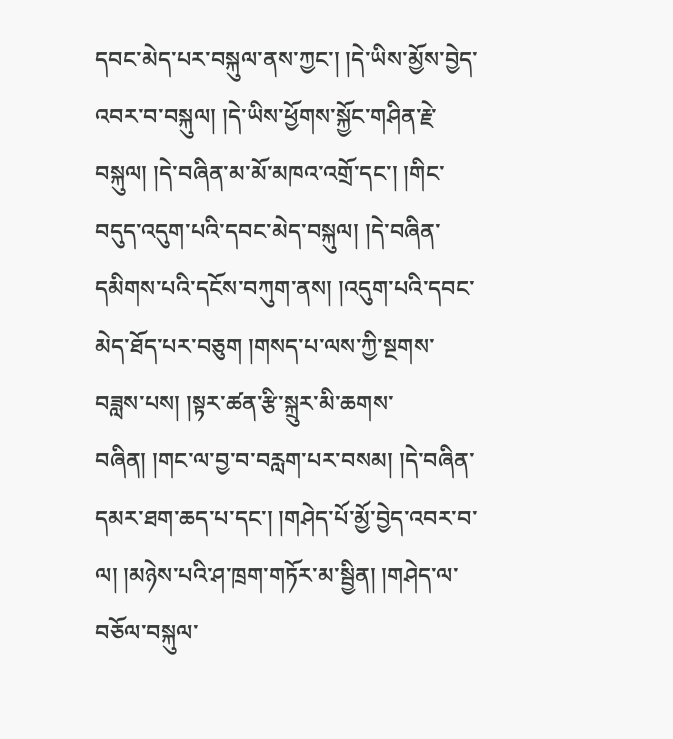དབང་མེད་པར་བསྐུལ་ནས་ཀྱང་། །དེ་ཡིས་མྱོས་བྱེད་འབར་བ་བསྐུལ། །དེ་ཡིས་ཕྱོགས་སྐྱོང་གཤིན་རྗེ་བསྐུལ། །དེ་བཞིན་མ་མོ་མཁའ་འགྲོ་དང་། །གིང་བདུད་འདུག་པའི་དབང་མེད་བསྐུལ། །དེ་བཞིན་དམིགས་པའི་དངོས་བཀུག་ནས། །འདུག་པའི་དབང་མེད་ཐོད་པར་བཅུག །གསད་པ་ལས་ཀྱི་སྔགས་བཟླས་པས། །སྟར་ཚན་རྩི་སྐྲུར་མི་ཆགས་བཞིན། །གང་ལ་བྱ་བ་བརླག་པར་བསམ། །དེ་བཞིན་དམར་ཐག་ཆད་པ་དང་། །གཤེད་པོ་མྱོ་བྱེད་འབར་བ་ལ། །མཉེས་པའི་ཤ་ཁྲག་གཏོར་མ་སྦྱིན། །གཤེད་ལ་བཅོལ་བསྐུལ་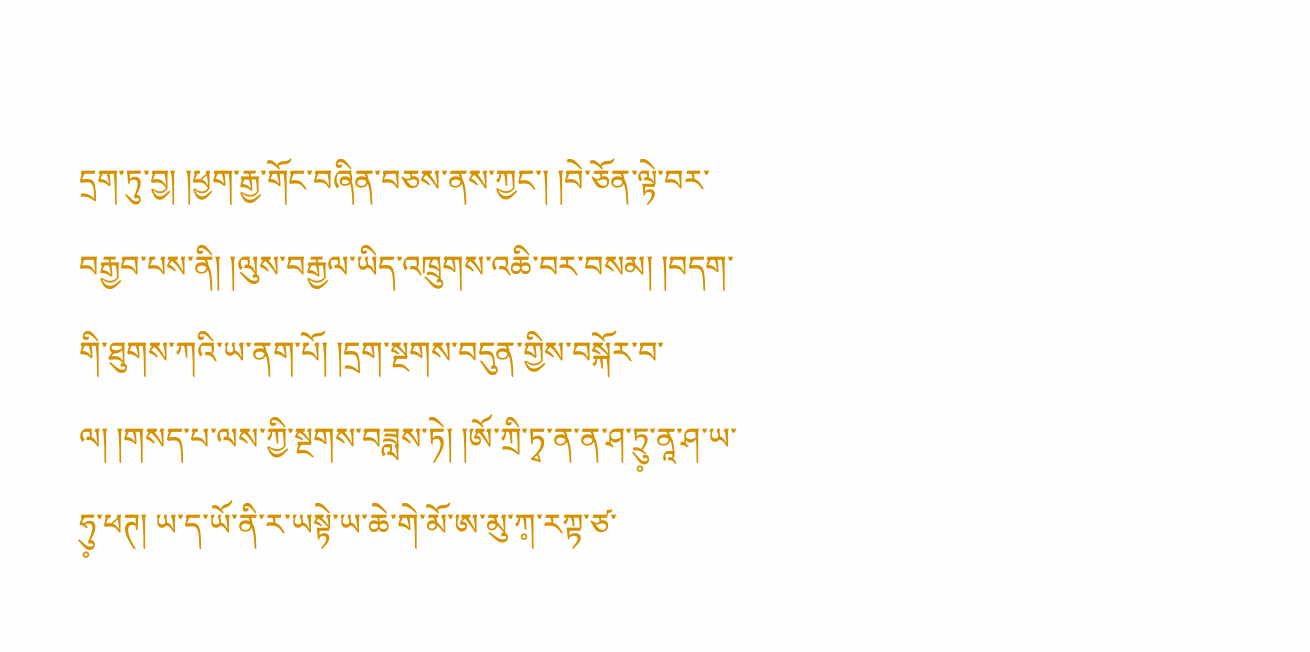དྲག་ཏུ་བྱ། །ཕྱག་རྒྱ་གོང་བཞིན་བཅས་ནས་ཀྱང་། །བེ་ཅོན་ལྟེ་བར་བརྒྱབ་པས་ནི། །ལུས་བརྒྱལ་ཡིད་འཁྲུགས་འཆི་བར་བསམ། །བདག་གི་ཐུགས་ཀའི་ཡ་ནག་པོ། །དྲག་སྔགས་བདུན་གྱིས་བསྐོར་བ་ལ། །གསད་པ་ལས་ཀྱི་སྔགས་བཟླས་ཏེ། །ཨོ་ཀྲི་ཏྭ་ན་ན་ཤ་ཏྲུ༷་ནཱ་ཤ་ཡ་ཧུ༷་ཕཊ། ཡ་ད་ཡོ་ནི་ར་ཡསྟེ་ཡ་ཆེ་གེ་མོ་ཨ་མུ་ཀ༷་རཀྟ་ཙ་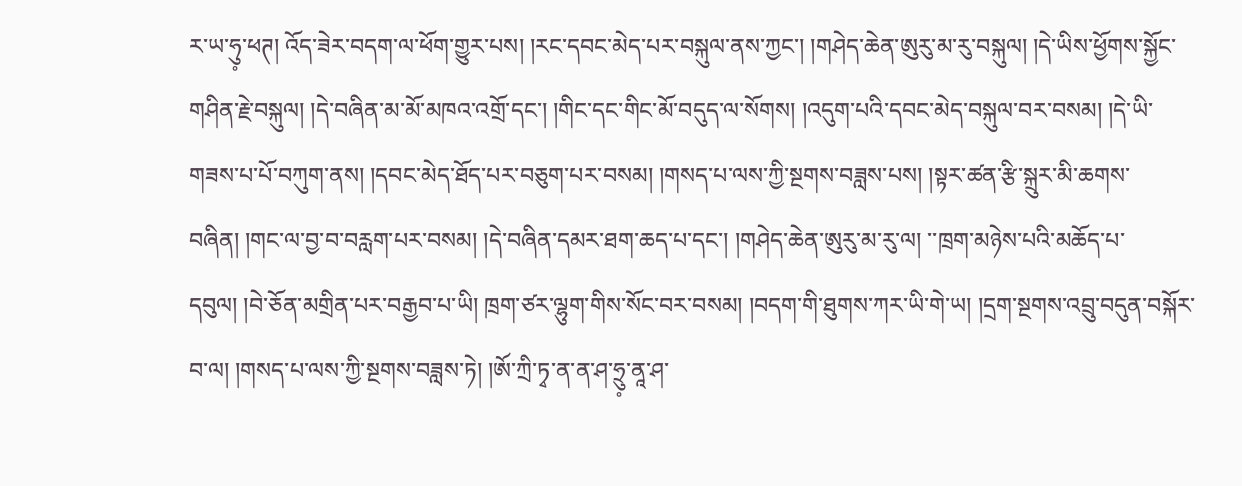ར་ཡ་ཧུ༷་ཕཊ། འོད་ཟེར་བདག་ལ་ཕོག་གྱུར་པས། །རང་དབང་མེད་པར་བསྐུལ་ནས་ཀྱང་། །གཤེད་ཆེན་ཨུརུ་མ་རུ་བསྐུལ། །དེ་ཡིས་ཕྱོགས་སྐྱོང་གཤིན་རྗེ་བསྐུལ། །དེ་བཞིན་མ་མོ་མཁའ་འགྲོ་དང་། །གིང་དང་གིང་མོ་བདུད་ལ་སོགས། །འདུག་པའི་དབང་མེད་བསྐུལ་བར་བསམ། །དེ་ཡི་གཟས་པ་པོ་བཀུག་ནས། །དབང་མེད་ཐོད་པར་བཅུག་པར་བསམ། །གསད་པ་ལས་ཀྱི་སྔགས་བཟླས་པས། །སྟར་ཚན་རྩི་སྐྲུར་མི་ཆགས་བཞིན། །གང་ལ་བྱ་བ་བརླག་པར་བསམ། །དེ་བཞིན་དམར་ཐག་ཆད་པ་དང་། །གཤེད་ཆེན་ཨུརུ་མ་རུ་ལ། ་་ཁྲག་མཉེས་པའི་མཆོད་པ་དབུལ། །བེ་ཅོན་མགྲིན་པར་བརྒྱབ་པ་ཡི། ཁྲག་ཙར་ལྷུག་གིས་སོང་བར་བསམ། །བདག་གི་ཐུགས་ཀར་ཡི་གེ་ཡ། །དྲག་སྔགས་འབྲུ་བདུན་བསྐོར་བ་ལ། །གསད་པ་ལས་ཀྱི་སྔགས་བཟླས་ཏེ། །ཨོ་ཀྲི་ཏྭ་ན་ན་ཤ་ཧྲུ༷་ནཱ་ཤ་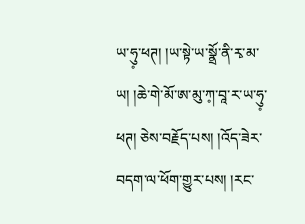ཡ་ཧུ༷་ཕཊ། །ཡ་སྟེ་ཡ་སྣྲོ་ནི་རྭ་མ་ཡ། །ཆེ་གེ་མོ་ཨ་མུ་ཀ༷་བཱ་ར་ཡ་ཧུ༷་ཕཊ། ཅེས་བརྗོད་པས། །འོད་ཟེར་བདག་ལ་ཕོག་གྱུར་པས། །རང་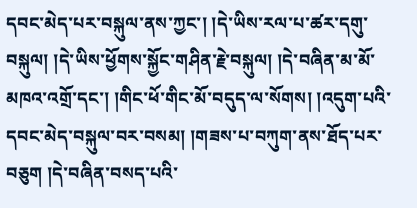དབང་མེད་པར་བསྐུལ་ནས་ཀྱང་། །དེ་ཡིས་རལ་པ་ཚར་དགུ་བསྐུལ། །དེ་ཡིས་ཕྱོགས་སྐྱོང་གཤིན་རྗེ་བསྐུལ། །དེ་བཞིན་མ་མོ་མཁའ་འགྲོ་དང་། །གིང་ཕོ་གིང་མོ་བདུད་ལ་སོགས། །འདུག་པའི་དབང་མེད་བསྐུལ་བར་བསམ། །གཟས་པ་བཀུག་ནས་ཐོད་པར་བཅུག །དེ་བཞིན་བསད་པའི་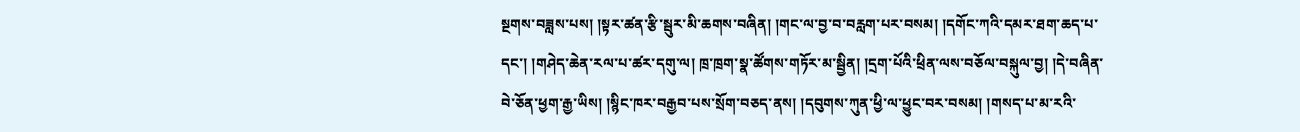སྔགས་བཟླས་པས། །སྟར་ཚན་རྩི་སྦུར་མི་ཆགས་བཞིན། །གང་ལ་བྱ་བ་བརླག་པར་བསམ། །དགོང་ཀའི་དམར་ཐག་ཆད་པ་དང་། །གཤེད་ཆེན་རལ་པ་ཚར་དགུ་ལ། ཁྲ་ཁྲག་སྣ་ཚོགས་གཏོར་མ་སྦྱིན། །དྲག་པོའི་ཕྲིན་ལས་བཅོལ་བསྐུལ་བྱ། །དེ་བཞིན་བེ་ཅོན་ཕྱག་རྒྱ་ཡིས། །སྙིང་ཁར་བརྒྱབ་པས་སྲོག་བཅད་ནས། །དབུགས་ཀུན་ཕྱི་ལ་ཕྱུང་བར་བསམ། །གསད་པ་མ་རའི་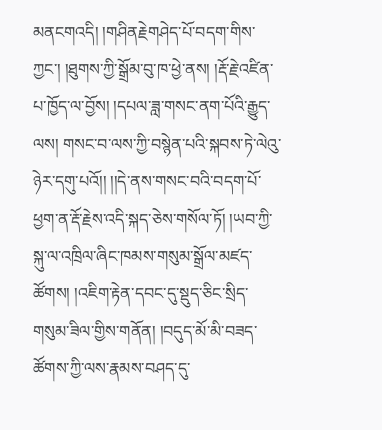མནངགའདི། །གཤིནརྗེགཤེད་པོ་བདག་གིས་ཀྱང་། །ཐུགས་ཀྱི་སྒྲོམ་བུ་ཁ་ཕྱེ་ནས། །རྡོ་རྗེ་འཛིན་པ་ཁྱོད་ལ་བྱོས། །དཔལ་ཟླ་གསང་ནག་པོའི་རྒྱུད་ལས། གསང་བ་ལས་ཀྱི་བསྙེན་པའི་སྐབས་ཏེ་ལེའུ་ཉེར་དགུ་པའོ།། །།དེ་ནས་གསང་བའི་བདག་པོ་ཕྱག་ན་རྡོ་རྗེས་འདི་སྐད་ཅེས་གསོལ་ཏོ། །ཡབ་ཀྱི་སྐུ་ལ་འཁྲིལ་ཞིང་ཁམས་གསུམ་སྒྲོལ་མཛད་ཚོགས། །འཇིག་རྟེན་དབང་དུ་སྡུད་ཅིང་སྲིད་གསུམ་ཟིལ་གྱིས་གནོན། །བདུད་མོ་མི་བཟད་ཚོགས་ཀྱི་ལས་རྣམས་བཤད་དུ་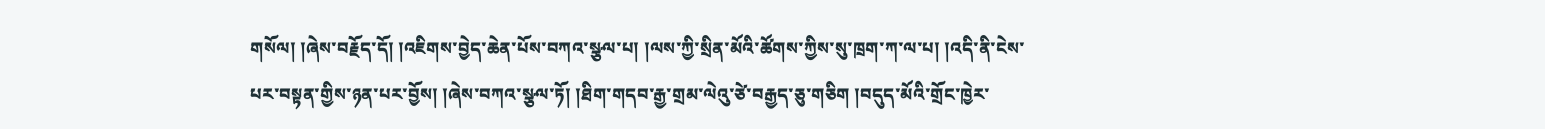གསོལ། །ཞེས་བརྗོད་དོ། །འཇིགས་བྱེད་ཆེན་པོས་བཀའ་སྩལ་པ། །ལས་ཀྱི་སྲིན་མོའི་ཚོགས་ཀྱིས་སུ་ཁྲག་ཀ་ལ་པ། །འདི་ནི་ངེས་པར་བསྟན་གྱིས་ཉན་པར་བྱོས། །ཞེས་བཀའ་སྩལ་ཏོ། །ཐིག་གདབ་རྒྱ་གྲམ་ལེའུ་ཙེ་བརྒྱད་ཅུ་གཅིག །བདུད་མོའི་གྲོང་ཁྱེར་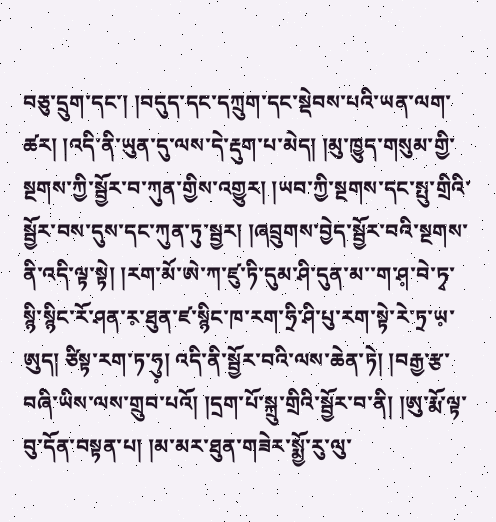བཅུ་དྲུག་དང་། །བདུད་དང་དཀྲུག་དང་སྡེབས་པའི་ཡན་ལག་ཚར། །འདི་ནི་ཡུན་དུ་ལས་དེ་རྡུག་པ་མེད། །མུ་ཁྱུད་གསུམ་གྱི་སྔགས་ཀྱི་སྦྱོར་བ་ཀུན་གྱིས་འགྱུར། །ཡབ་ཀྱི་སྔགས་དང་སྤུ་གྲིའི་སྦྱོར་བས་དུས་དང་ཀུན་ཏུ་སྦྱར། །ཞབྲུགས་བྱེད་སྦྱོར་བའི་སྔགས་ནི་འདི་ལྟ་སྟེ། །རག་མོ་ཨེ་ཀ་ཛུ་ཏི་དུམ་ཤི་དུན་མ་་ག་ཤ༷་བེ་ཏྭ་སྙི་སྙིང་རོ་ཤན་ར༷་ཐུན་ཛ་སྙིང་ཁ་རག་ཧྲི་ཤི་པུ་རག་སྟེ་རེ་ཏྲ་ཡ༷་ཨུད། ཙིསྟ་རག་ཏ་ཧུ༷། འདི་ནི་སྦྱོར་བའི་ལས་ཆེན་ཏེ། །བརྒྱ་རྩ་བཞི་ཡིས་ལས་གྲུབ་པའོ། །དྲག་པོ་སྐྲུ་གྲིའི་སྦྱོར་བ་ནི། །ཨུ་རྨོ་ལྟ་བུ་དོན་བསྟན་པ། །མ་མར་ཐུན་གཟེར་སྨྱོ་རུ་ལུ་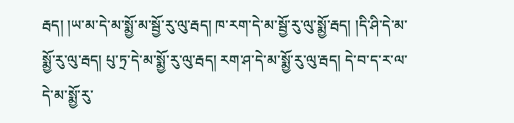རྦད། །ཡ་མ་དེ་མ་སྨྱོ་མ་སྦྱོ་རུ་ལུ་རྦད། ཁ་རག་དེ་མ་སྦྱོ་རུ་ལུ་སྨྱོ་རྦད། །དི་ཤི་དེ་མ་སྨྱོ་རུ་ལུ་རྦད། པུ་ཏྲ་དེ་མ་སྨྱོ་རུ་ལུ་རྦད། རག་ཤ་དེ་མ་སྨྱོ་རུ་ལུ་རྦད། དེ་བ་ད་ར་ལ་དེ་མ་སྨྱོ་རུ་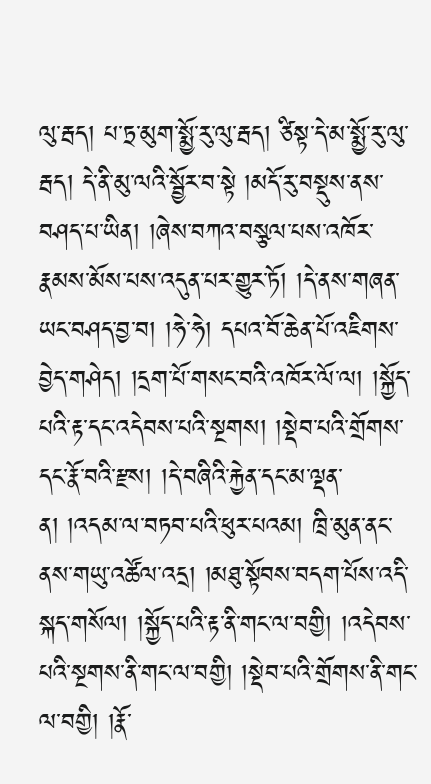ལུ་རྦད། པ་ཏྲ་མུག་སྨྱོ་རུ་ལུ་རྦད། ཙིསྟ་དེ་མ་སྨྱོ་རུ་ལུ་རྦད། དེ་ནི་མུ་ལའི་སྦྱོར་བ་སྟེ །མདོ་རུ་བསྡུས་ནས་བཤད་པ་ཡིན། །ཞེས་བཀའ་བསྩལ་པས་འཁོར་རྣམས་མོས་པས་འདུན་པར་གྱུར་ཏོ། །དེ་ནས་གཞན་ཡང་བཤད་བྱ་བ། །ཧེ་ཧེ། དཔའ་བོ་ཆེན་པོ་འཇིགས་བྱེད་གཤེད། །དྲག་པོ་གསང་བའི་འཁོར་ལོ་ལ། །སྐྱོད་པའི་རྟ་དང་འདེབས་པའི་སྔགས། །སྡེབ་པའི་གྲོགས་དང་རྣོ་བའི་རྫས། །དེ་བཞིའི་རྐྱེན་དང་མ་ལྡན་ན། །འདམ་ལ་བཏབ་པའི་ཕུར་པའམ། ཁྲི་མུན་ནང་ནས་གཡུ་འཚོལ་འདྲ། །མཐུ་སྟོབས་བདག་པོས་འདི་སྐད་གསོལ། །སྐྱོད་པའི་རྟ་ནི་གང་ལ་བགྱི། །འདེབས་པའི་སྔགས་ནི་གང་ལ་བགྱི། །སྡེབ་པའི་གྲོགས་ནི་གང་ལ་བགྱི། །རྣོ་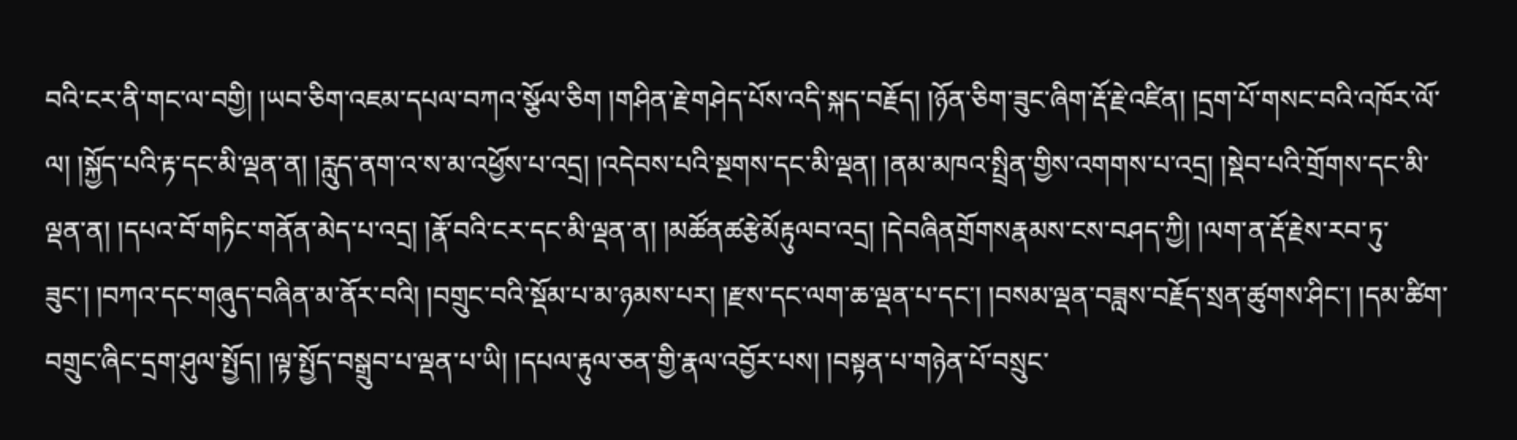བའི་ངར་ནི་གང་ལ་བགྱི། །ཡབ་ཅིག་འཇམ་དཔལ་བཀའ་སྩོལ་ཅིག །གཤིན་རྗེ་གཤེད་པོས་འདི་སྐད་བརྗོད། །ཉོན་ཅིག་ཟུང་ཞིག་རྡོ་རྗེ་འཛིན། །དྲག་པོ་གསང་བའི་འཁོར་ལོ་ལ། །སྐྱོད་པའི་རྟ་དང་མི་ལྡན་ན། །རླུད་ནག་འ་ས་མ་འཕྱོས་པ་འདྲ། །འདེབས་པའི་སྔགས་དང་མི་ལྡན། །ནམ་མཁའ་སྤྲིན་གྱིས་འགགས་པ་འདྲ། །སྡེབ་པའི་གྲོགས་དང་མི་ལྡན་ན། །དཔའ་བོ་གཏིང་གནོན་མེད་པ་འདྲ། །རྣོ་བའི་ངར་དང་མི་ལྡན་ན། །མཚོནཚརྩེམོརྟུལབ་འདྲ། །དེབཞིནགྲོགསརྣམས་ངས་བཤད་ཀྱི། །ལག་ན་རྡོ་རྗེས་རབ་ཏུ་ཟུང་། །བཀའ་དང་གཞུད་བཞིན་མ་ནོར་བའི། །བགྲུང་བའི་སྡོམ་པ་མ་ཉམས་པར། །རྫས་དང་ལག་ཆ་ལྡན་པ་དང་། །བསམ་ལྡན་བཟླས་བརྗོད་སྲན་ཚུགས་ཤིང་། །དམ་ཚིག་བགྲུང་ཞིང་དྲག་ཤུལ་སྤྱོད། །ལྟ་སྤྱོད་བསྒྲུབ་པ་ལྡན་པ་ཡི། །དཔལ་རྟུལ་ཅན་གྱི་རྣལ་འབྱོར་པས། །བསྟན་པ་གཉེན་པོ་བསྲུང་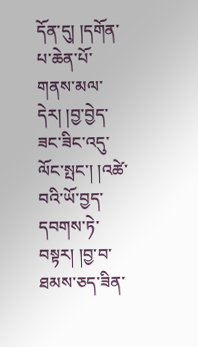དོན་དུ། །དགོན་པ་ཆེན་པོ་གནས་མལ་དེར། །བྱ་བྱེད་ཟང་ཟིང་འདུ་ལོང་སྤང་། །འཚེ་བའི་ཡོ་བྱད་དབགས་ཏེ་བསྟར། །བྱ་བ་ཐམས་ཅད་ཟིན་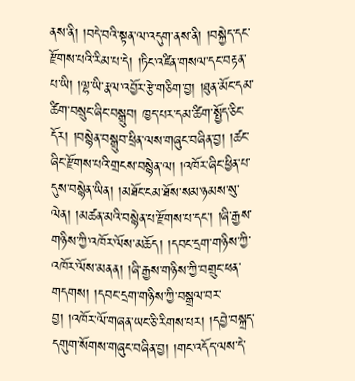ནས་ནི། །བདེ་བའི་སྟན་ལ་འདུག་ནས་ནི། །བསྐྱེད་དང་རྫོགས་པའི་རིམ་པ་དེ། །ཏིང་འཛིན་གསལ་དང་བརྟན་པ་ཡི། །ལྷ་ཡི་རྣལ་འབྱོར་རྩེ་གཅིག་བྱ། །ཐུན་མོང་དམ་ཚིག་བསྲུང་ཞིང་བསྒྲུབ། ཁྱད་པར་དམ་ཚིག་སྤྱོད་ཅིང་དོར། །བསྙེན་བསྒྲུབ་ཕྲིན་ལས་གཞུང་བཞིན་བྱ། །ཚང་ཞིང་རྫོགས་པའི་གྲངས་བསྙེན་ལ། །འཁོར་ཞིང་ཕྱིན་པ་དུས་བསྙེན་ཡིན། །མཐོང་ངམ་ཐོས་སམ་ཉམས་སུ་ལེན། །མཚན་མའི་བསྙེན་པ་རྫོགས་པ་དང་། །ཞི་རྒྱས་གཉིས་ཀྱི་འཁོར་ལོས་མཆོད། །དབང་དྲག་གཉིས་ཀྱི་འཁོར་ལོས་མནན། །ཞི་རྒྱས་གཉིས་ཀྱི་བགྲུང་ཕན་གདགས། །དབང་དྲག་གཉིས་ཀྱི་བསྒྲལ་བར་བྱ། །འཁོར་ལོ་གཞན་ཡང་ཅི་རིགས་པར། །དབྱེ་བསྐྲད་དགུག་སོགས་གཞུང་བཞིན་བྱ། །གང་འདོད་ལས་དེ་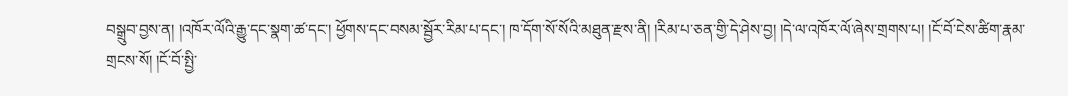བསྒྲུབ་བྱས་ན། །འཁོར་ལོའི་རྒྱུ་དང་སྣག་ཚ་དང་། ཕྱོགས་དང་བསམ་སྦྱོར་རིམ་པ་དང་། ཁ་དོག་སོ་སོའི་མཐུན་རྫས་ནི། །རིམ་པ་ཅན་གྱི་དེ་ཤེས་བྱ། །དེ་ལ་འཁོར་ལོ་ཞེས་གྲགས་པ། །ངོ་བོ་ངེས་ཚིག་རྣམ་གྲངས་སོ། །ངོ་བོ་སྤྱི་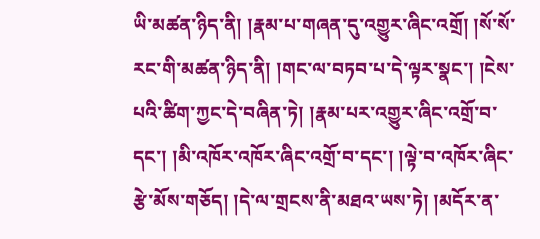ཡི་མཚན་ཉིད་ནི། །རྣམ་པ་གཞན་དུ་འགྱུར་ཞིང་འགྲོ། །སོ་སོ་རང་གི་མཚན་ཉིད་ནི། །གང་ལ་བཏབ་པ་དེ་ལྟར་སྣང་། །ངེས་པའི་ཚིག་ཀྱང་དེ་བཞིན་ཏེ། །རྣམ་པར་འགྱུར་ཞིང་འགྲོ་བ་དང་། །མི་འཁོར་འཁོར་ཞིང་འགྲོ་བ་དང་། །ལྟེ་བ་འཁོར་ཞིང་རྩེ་མོས་གཅོད། །དེ་ལ་གྲངས་ནི་མཐའ་ཡས་ཏེ། །མདོར་ན་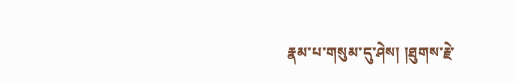རྣམ་པ་གསུམ་དུ་ཤེས། །ཐུགས་རྗེ་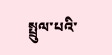སྤྲུལ་པའི་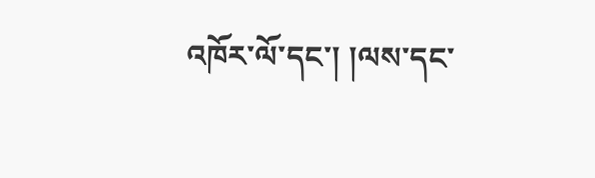འཁོར་ལོ་དང་། །ལས་དང་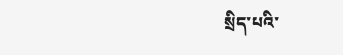སྲིད་པའི་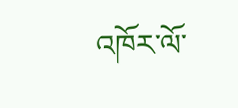འཁོར་ལོ་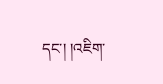དང་། །འཇིག་